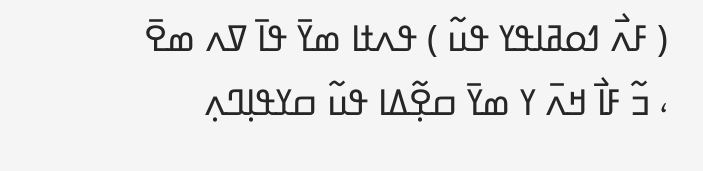( ߓߍ߯ ߗߋߥߊߟߌ ߟߎ߬ ) ߟߍߙߊ ߘߌ߫ ߟߊ߫ ߜߍ ߘߐ߫ ، ߏ߬ ߓߊ߯ ߞߍ߫ ߌ ߘߌ߫ ߛߐ߲߬ߡߊ ߟߎ߬ ߛߌߟߊ߲ߣߍ߲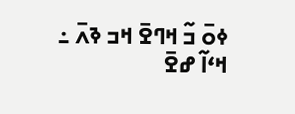ߦߋ߫ ߏ߬ ߞߣߐ߫ ߞߏ ߢߍ߫ ߸ ߞߵߊ߬ ߝߐ߫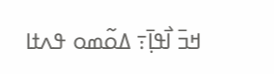ߞߏ߫ ߊ߯ߟߊ߲߫߹ ߡߋ߬ߘߋ ߟߍߙߊ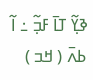ߢߌ߲߬ ߠߊ߫ ߓߏ߲߬ ߸ ߊ߬ ߕߍ߫ ( ߞߏ )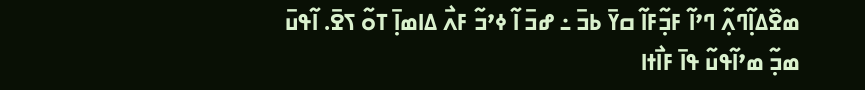ߘߐ߰ߡߊ߲߬ߣߍ߲߬ ߣߴߊ߬ ߓߏ߲߬ߓߊ߬ ߛߌ߫ ߕߏ߫ ߸ ߝߏ߫ ߊ߬ ߦߴߏ߬ ߓߍ߯ ߡߊߘߊ߲߫ ߠߋ߬ ߖߐ߫. ߊ߬ߟߎ߫ ߘߏ߲߬ ߘߴߊ߬ߟߎ߬ ߟߊ߫ ߓߊ߯ߙߊ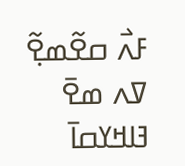ߓߍ߯ ߛߐ߬ߘߐ߲߬ ߜߍ ߘߐ߫ ߔߊߞߌߛߊ߫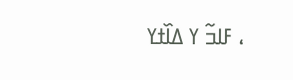، ߓߊߏ߬ ߌ ߡߊ߰ߙߌ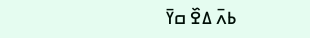ߕߍ߫ ߡߐ߰ ߛߌ߫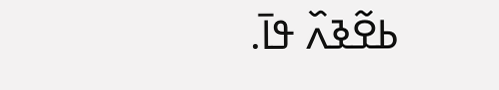ߕߐ߬ߢߍ߰ ߟߊ߫.